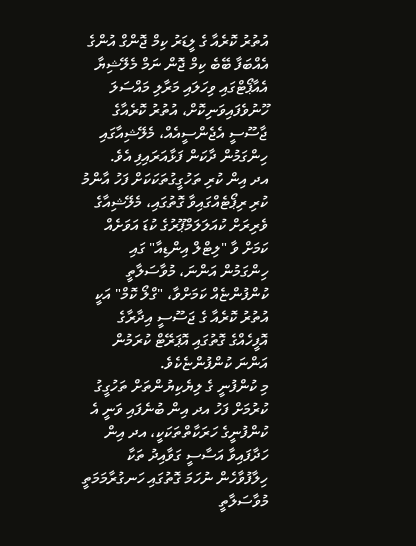އުތުރު ކޮރެއާ ގެ ލީޑަރު ކިމް ޖޮންގް އުންގެ އެއްބަފާ ބޭބެ ކިމް ޖޮން ނަމް މެލޭޝިޔާ އެއާޕޯޓްގައި ވިހަލައި މަރާލި މައްސަލަ ހޫނުވެފައިވަނިކޮށް، އުތުރު ކޮރެއާގެ ޖާސޫސީ އެޖެންސީއެއް، މެލޭޝިއާގައި ހިންގަމުން ދާކަން ފަޅާއަރައިފި އެވެ.
އދ އިން ކުރި ތަހުގީގުތަކަކަށް ފަހު އާންމު ކުރި ރިޕޯޓެއްގައިވާ ގޮތުގައި، މެލޭޝިއާގެ ވެރިރަށް ކުއަލަލަމްޕޫރުގެ ކުޑަ އަވަށެއް ކަމަށް ވާ "ލިޓްލް އިންޑިއާ" ގައި ހިންގަމުން އަންނަ، މުވާސަލާތީ ކުންފުންޏެއް ކަމަށްވާ، "ގްލޯ ކޮމް" އަކީ އުތުރު ކޮރެއާ ގެ ޖަސޫސީ އިދާރާގެ އޮފީހެއްގެ ގޮތުގައި އޮޕަރޭޓް ކުރަމުން އަންނަ ކުންފުންޏެކެވެ.
މި ކުންފުނީ ގެ ލިޔެކިޔުންތަށް ތަހުގީގު ކުރުމަށް ފަހު އދ އިން ބުނެފައި ވަނީ އެ ކުންފުނީގެ ހަރަކާތްތަކަކީ، އދ އިން ހަދާފައިވާ އަސާސީ ގަވާއިދު ތަކާ ހިލާފުވާހެން ނުހަމަ ގޮތުގައި ހަނގުރާމަމަތީ މުވާސަލާތީ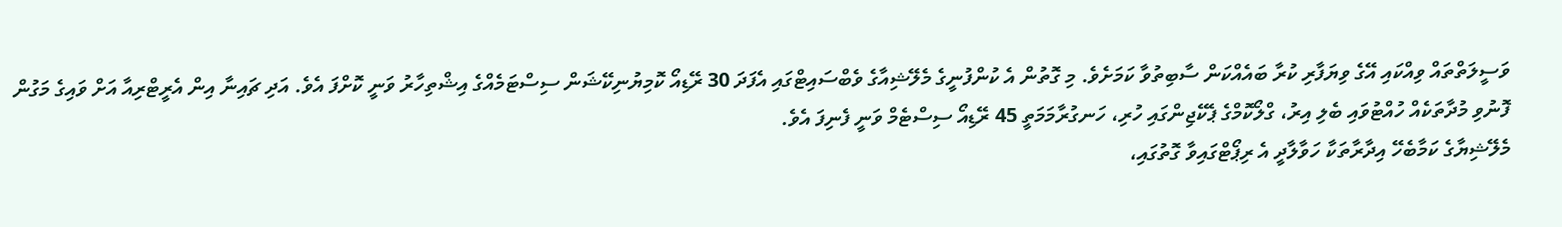ވަސީލަތްތައް ވިއްކައި އޭގެ ވިޔަފާރި ކުރާ ބައެއްކަން ސާބިތުވާ ކަމަށެވެ. މި ގޮތުން އެ ކުންފުނީގެ މެލޭޝިއާގެ ވެބްސައިޓްގައި އެފަދަ 30 ރޭޑިއޯ ކޮމިޔުނިކޭޝަން ސިސްޓަމެއްގެ އިޝްތިހާރު ވަނީ ކޮށްފަ އެވެ. އަދި ޗައިނާ އިން އެރީޓްރިއާ އަށް ވައިގެ މަގުން ފޮނުވި މުދާތަކެއް ހުއްޓުވައި ބެލި އިރު، ގްލޯކޮމްގެ ޕެކޭޖިންގައި ހުރި، ހަނގުރާމަމަތީ 45 ރޭޑިއޯ ސިސްޓެމް ވަނީ ފެނިފަ އެވެ.
މެލޭޝިޔާގެ ކަމާބެހޭ އިދާރާތަކާ ހަވާލާދީ އެ ރިޕޯޓްގައިވާ ގޮތުގައި،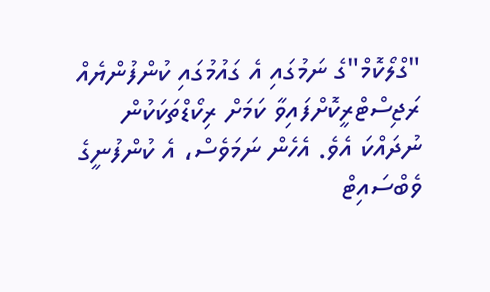"ގްލޯކޮމް"ގެ ނަމުގައި އެ ގައުމުގައި ކުންފުންޔެއް ރަޖިސްޓްރީކޮށްފައިވާ ކަމަށް ރިކޯޑްތަކަކުން ނުދައްކަ އެވެ. އެހެން ނަމަވެސް، އެ ކުންފުނީގެ ވެބްސައިޓް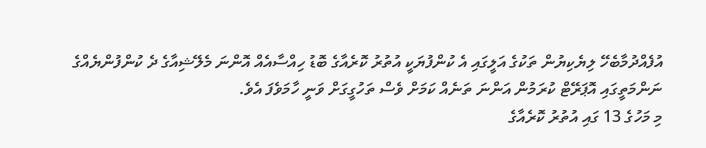އުފެއްދުމާބެހޭ ލިޔެކިޔުން ތަކުގެ އަލީގައި އެ ކުންފުޔަކީ އުތުރު ކޮރެއާގެ ބޮޑު ހިއްސާއެއް އޮންނަ މެލޭޝިއާގެ ދެ ކުންފުންޔެއްގެ ނަންމަތީގައި އޮޕަރޭޓް ކުރަމުން އަންނަ ތަނެއް ކަމަށް ވެސް ތަހުގީގަށް ވަނީ ހާމަވެފަ އެވެ.
މި މަހުގެ 13 ގައި އުތުރު ކޮރެއާގެ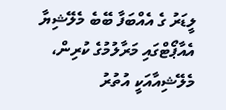ލީޑަރު ގެ އެއްބަފާ ބޭބެ މެލޭޝިޔާ އެއާޕޯޓްގައި މަރާލުމުގެ ކުރިން، މެލޭޝިއާއަކީ އުތުރު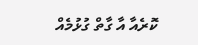ކޮރެއާ އާ ގާތް ގުޅުމެއް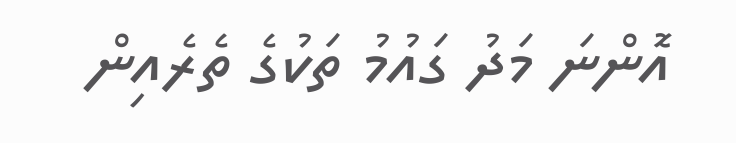އޮންނަ މަދު ގައުމު ތަކުގެ ތެރެއިން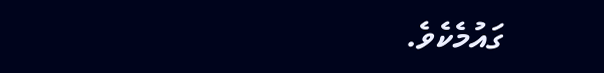ގައުމެކެވެ.